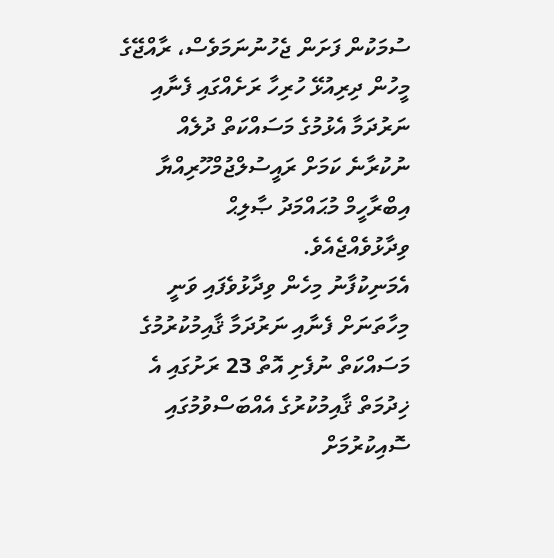ސުމަކުން ފަށަން ޖެހުނުނަމަވެސް، ރާއްޖޭގެ މީހުން ދިރިއުޅޭ ހުރިހާ ރަށެއްގައި ފެނާއި ނަރުދަމާ އެޅުމުގެ މަސައްކަތް ދުލެއް ނުކުރާނެ ކަމަށް ރައީސުލްޖުމްހޫރިއްޔާ އިބްރާހީމް މުޙައްމަދު ޞާލިޙް ވިދާޅުވެއްޖެއެވެ.
އެމަނިކުފާނު މިހެން ވިދާޅުވެފައި ވަނީ މިހާތަނަށް ފެނާއި ނަރުދަމާ ޤާއިމުކުރުމުގެ މަސައްކަތް ނުފެށި އޮތް 23 ރަށުގައި އެ ޚިދުމަތް ޤާއިމުކުރުގެ އެއްބަސްވުމުގައި ސޮއިކުރުމަށް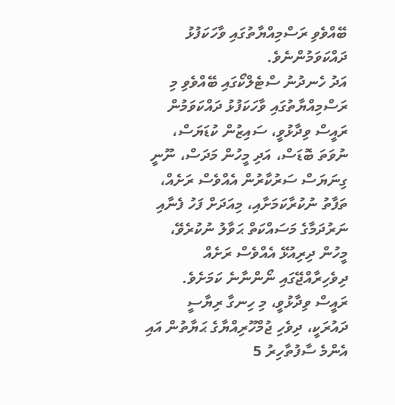ބޭއްވެވި ރަސްމިއްޔާތުގައި ވާހަކަފުޅު ދައްކަވަމުންނެވެ.
އަދު ހެނދުނު ސްޓެލްކޯގައި ބޭއްވެވި މި ރަސްމިއްޔާތުގައި ވާހަކަފުޅު ދައްކަވަމުން ރައީސް ވިދާޅުވީ، ސައިޒުން ކުޑަޔަސް، ނުވަތަ ބޮޑަސް، އަދި މީހުން މަދަސް، ނޫނީ ގިނަޔަސް ސަރުކާރުން އެއްވެސް ރަށެއް، ތަފާތު ނުކުރާކަމަށާއި، މިއަދަށް ފަހު ފެނާއި ނަރުދަމާގެ މަސައްކަތް ޙަވާލު ނުކުރެވޭ، މީހުން ދިރިއުޅޭ އެއްވެސް ރަށެއް ދިވެހިރާއްޖޭގައި ނޯންނާނެ ކަމަށެވެ.
ރައީސް ވިދާޅުވީ، މި ހިނގާ ރިޔާސީ ދައުރަކީ، ދިވެހި ޖުމްހޫރިއްޔާގެ ޙަޔާތުން އައި އެންމެ ސާފުތާހިރު 5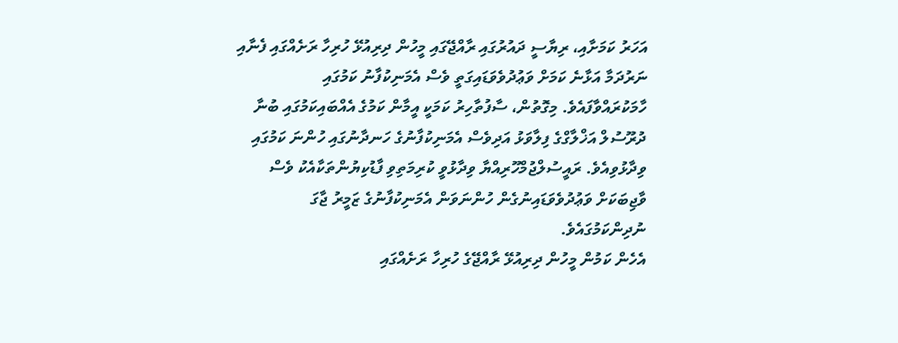އަހަރު ކަމަށާއި، ރިޔާސީ ދައުރުގައި ރާއްޖޭގައި މީހުން ދިރިއުޅޭ ހުރިހާ ރަށެއްގައި ފެނާއި ނަރުދަމާ އަޅާނެ ކަމަށް ވަޢުދުވެވަޑައިގަތީ ވެސް އެމަނިކުފާނު ކަމުގައި ހާމަކުރައްވާފައެވެ. މިގޮތުން، ސާފުތާހިރު ކަމަކީ އީމާން ކަމުގެ އެއްބައިކަމުގައި ބުނާ ދުރޫސުލް އަޚްލާގްގެ ފިލާވަޅު އަދިވެސް އެމަނިކުފާނުގެ ހަނދާނުގައި ހުންނަ ކަމުގައި ވިދާޅުވިއެވެ. ރައީސުލްޖުމްހޫރިއްޔާ ވިދާޅުވީ ކުރިމަތިވި ފާޑުކިޔުންތަކާއެކު ވެސް ވާޖިބަކަށް ވަޢުދުވެވަޑައިނުގެން ހުންނަވަން އެމަނިކުފާނުގެ ޒަމީރު ޖާގަ ނުދިންކަމުގައެވެ.
އެހެން ކަމުން މީހުން ދިރިއުޅޭ ރާއްޖޭގެ ހުރިހާ ރަށެއްގައި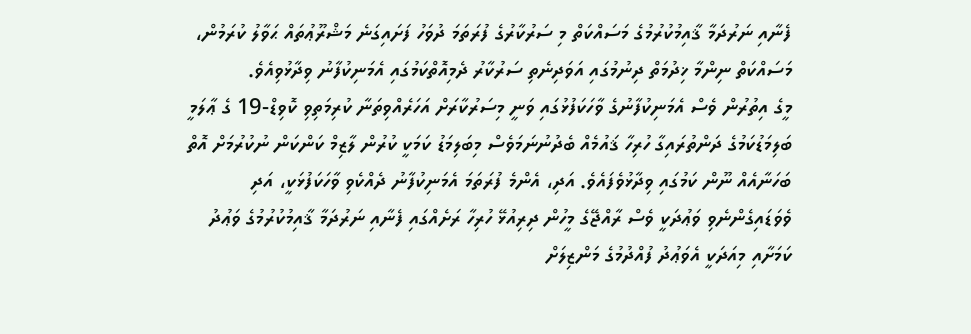ފެނާއި ނަރުދަމާ ޤާއިމުކުރުމުގެ މަސައްކަތް މި ސަރުކާރުގެ ފުރަތަމަ ދުވަހު ފަށައިގަނެ މަޝްރޫޢުތައް ޙަވާލު ކުރަމުން، މަސައްކަތް ނިންމާ ޚިދުމަތް ދިނުމުގައި އަވަދިނެތި ސަރުކާރު ދެމިއޮތްކަމުގައި އެމަނިކުފާނު ވިދާޅުވިއެވެ.
މީގެ އިތުރުން ވެސް އެމަނިކުފާނުގެ ވާހަކަފުޅުގައި ވަނީ މިސަރުކާރަށް އަހަރެއްވިތަނާ ކުރިމަތިވި ކޮވިޑް-19 ގެ ޢާލަމީ ބަލިމަޑުކަމުގެ ދަންތުރައިގާ ހުރިހާ ޤައުމެއް ބެދުނުނަމަވެސް މިބަލިމަޑު ކަމަކީ ކުރުން ލާޒިމް ކަންކަން ނުކުރުމަށް އޮތް ބަހަނާއެއް ނޫން ކަމުގައި ވިދާޅުވެފައެވެ. އަދި، އެންމެ ފުރަތަމަ އެމަނިކުފާނު ދެއްކެވި ވާހަކަފުޅަކީ، އަދި ވެވަޑައިގެންނެވި ވަޢުދަކީ ވެސް ރާއްޖޭގެ މީހުން ދިރިއުޅޭ ހުރިހާ ރަށެއްގައި ފެނާއި ނަރުދަމާ ޤާއިމުކުރުމުގެ ވަޢުދު ކަމަށާއި މިއަދަކީ އެވަޢުދު ފުއްދުމުގެ މަންޒިލަށް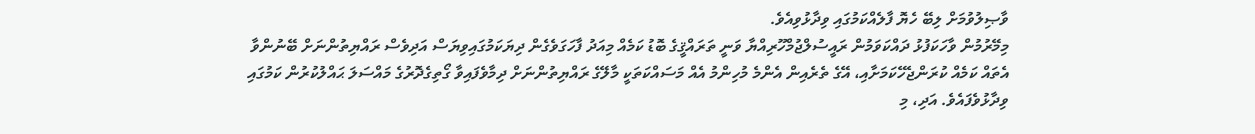ވާޞިލުވުމަށް ލިބޭ ހެޔޮ ފާލެއްކަމުގައި ވިދާޅުވިއެވެ.
މިމޭރުމުން ވާހަކަފުޅު ދައްކަވަމުން ރައީސުލްޖުމްހޫރިއްޔާ ވަނީ ތަރައްޤީގެ ބޮޑު ކަމެއް މިއަދު ފާހަގަވެގެން ދިޔަކަމުގައިވިޔަސް އަދިވެސް ރައްޔިތުންނަށް ބޭނުންވާ އެތައް ކަމެއް ކުރަންޖެހޭކަމަށާއި، އޭގެ ތެރެއިން އެންމެ މުހިންމު އެއް މަސައްކަތަކީ މާލޭގެ ރައްޔިތުންނަށް ދިމާވެފައިވާ ގޯތިގެދޮރުގެ މައްސަލަ ޙައްލުކުރުން ކަމުގައި ވިދާޅުވެފައެވެ. އަދި، މި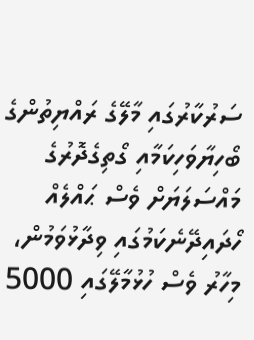ސަރުކާރުގައި މާލޭގެ ރައްޔިތުންގެ ބޯހިޔާވަހިކަމާއި ގޯތިގެދޮރުގެ މައްސަލަޔަށް ވެސް ޙައްލެއް ހޯދައިދޭނެކަމުގައި ވިދާޅުވަމުން، މިހާރު ވެސް ހުޅުމާލޭގައި 5000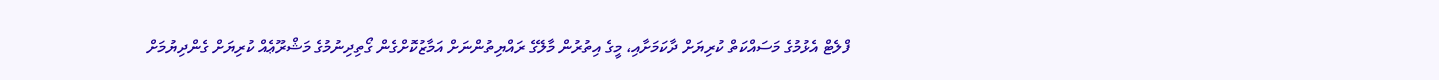ފްލެޓް އެޅުމުގެ މަސައްކަތް ކުރިޔަށް ދާކަމަށާއި، މީގެ އިތުރުން މާލޭގެ ރައްޔިތުންނަށް އަމާޒުކޮށްގެން ގޯތިދިނުމުގެ މަޝްރޫޢެއް ކުރިޔަށް ގެންދިޔުމަށް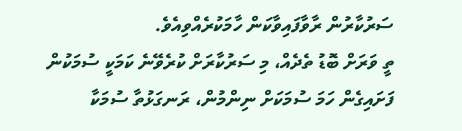ސަރުކާރުން ރާވާފައިވާކަން ހާމަކުރެއްވިއެވެ.
ތީ ވަރަށް ބޮޑު ތެދެއް، މި ސަރުކާރަށް ކުރެވޭނެ ކަމަކީ ސުމަކުން ފަށައިގެން ހަމަ ސުމަކަށް ނިންމުން، ރަނގަޅުތާ ސުމަކާ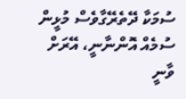ސުމަކާ ދޭތެރޭގާވެސް މުޅީން ސުމެއް އޮންނާނީ، އޭރަށް ވާނީ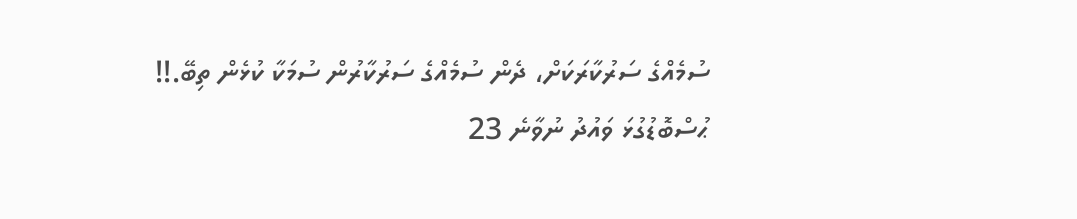ސުމެއްގެ ސަރުކާރަކަށް، ދެން ސުމެއްގެ ސަރުކާރުން ސުމަކާ ކުޅެން ތިބޭ.!!
ޙުސްބޮޑުގުޅަ ވައުދު ނުވާނެ 23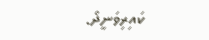ކައިރިވަނީދޯ.